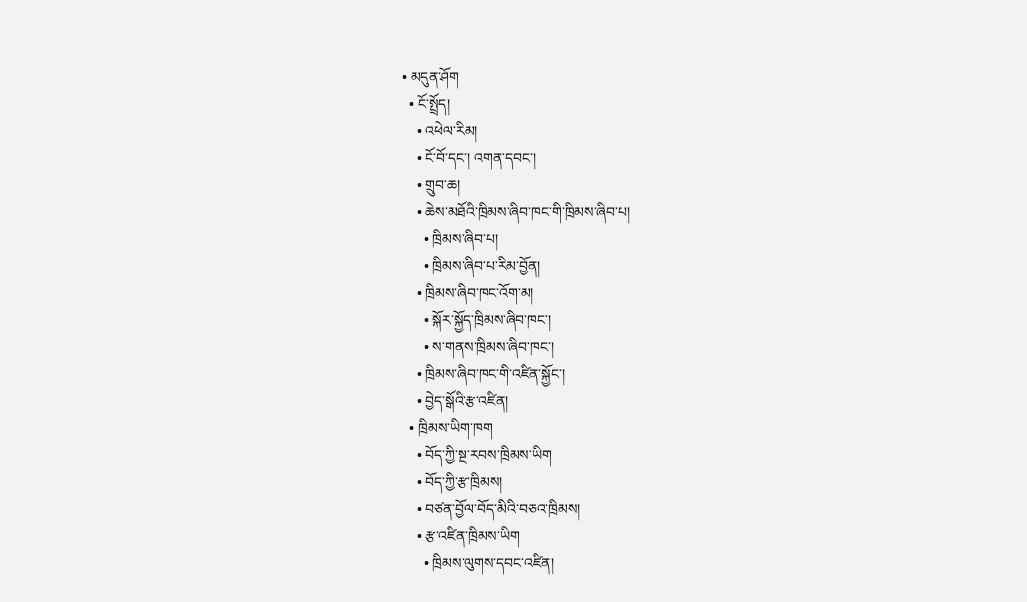• མདུན་ཤོག
  • ངོ་སྤྲོད།
    • འཕེལ་རིམ།
    • ངོ་བོ་དང་། འགན་དབང་།
    • གྲུབ་ཆ།
    • ཆེས་མཐོའི་ཁྲིམས་ཞིབ་ཁང་གི་ཁྲིམས་ཞིབ་པ།
      • ཁྲིམས་ཞིབ་པ།
      • ཁྲིམས་ཞིབ་པ་རིམ་བྱོན།
    • ཁྲིམས་ཞིབ་ཁང་འོག་མ།
      • སྐོར་སྐྱོད་ཁྲིམས་ཞིབ་ཁང་།
      • ས་གནས་ཁྲིམས་ཞིབ་ཁང་།
    • ཁྲིམས་ཞིབ་ཁང་གི་འཛིན་སྐྱོང་།
    • བྱེད་སྒོའི་རྩ་འཛིན།
  • ཁྲིམས་ཡིག་ཁག
    • བོད་ཀྱི་སྔ་རབས་ཁྲིམས་ཡིག
    • བོད་ཀྱི་རྩ་ཁྲིམས།
    • བཙན་བྱོལ་བོད་མིའི་བཅའ་ཁྲིམས།
    • རྩ་འཛིན་ཁྲིམས་ཡིག
      • ཁྲིམས་ལུགས་དབང་འཛིན།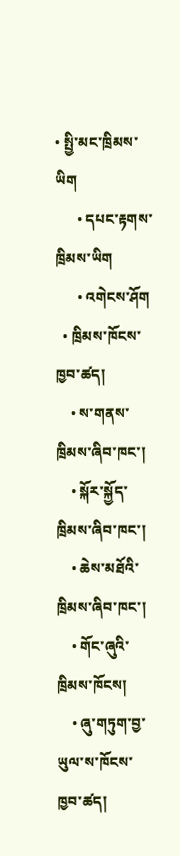• སྤྱི་མང་ཁྲིམས་ཡིག
      • དཔང་རྟགས་ཁྲིམས་ཡིག
      • འགེངས་ཤོག
  • ཁྲིམས་ཁོངས་ཁྱབ་ཚད།
    • ས་གནས་ཁྲིམས་ཞིབ་ཁང་།
    • སྐོར་སྐྱོད་ཁྲིམས་ཞིབ་ཁང་།
    • ཆེས་མཐོའི་ཁྲིམས་ཞིབ་ཁང་།
    • གོང་ཞུའི་ཁྲིམས་ཁོངས།
    • ཞུ་གཏུག་བྱ་ཡུལ་ས་ཁོངས་ཁྱབ་ཚད།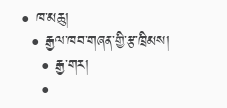• ཁ་མཆུ།
  • རྒྱལ་ཁབ་གཞན་གྱི་རྩ་ཁྲིམས།
    • རྒྱ་གར།
    •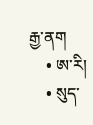རྒྱ་ནག
    • ཨ་རི།
    • སུད་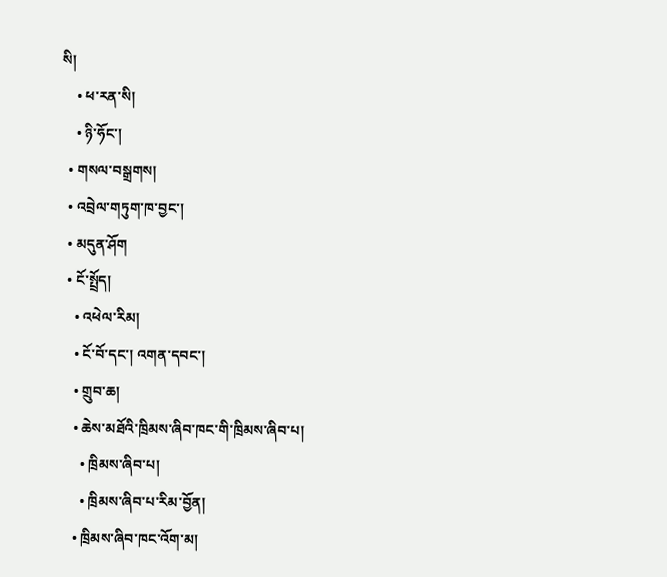སི།
    • ཕ་རན་སི།
    • ཉི་ཧོང་།
  • གསལ་བསྒྲགས།
  • འབྲེལ་གཏུག་ཁ་བྱང་།
  • མདུན་ཤོག
  • ངོ་སྤྲོད།
    • འཕེལ་རིམ།
    • ངོ་བོ་དང་། འགན་དབང་།
    • གྲུབ་ཆ།
    • ཆེས་མཐོའི་ཁྲིམས་ཞིབ་ཁང་གི་ཁྲིམས་ཞིབ་པ།
      • ཁྲིམས་ཞིབ་པ།
      • ཁྲིམས་ཞིབ་པ་རིམ་བྱོན།
    • ཁྲིམས་ཞིབ་ཁང་འོག་མ།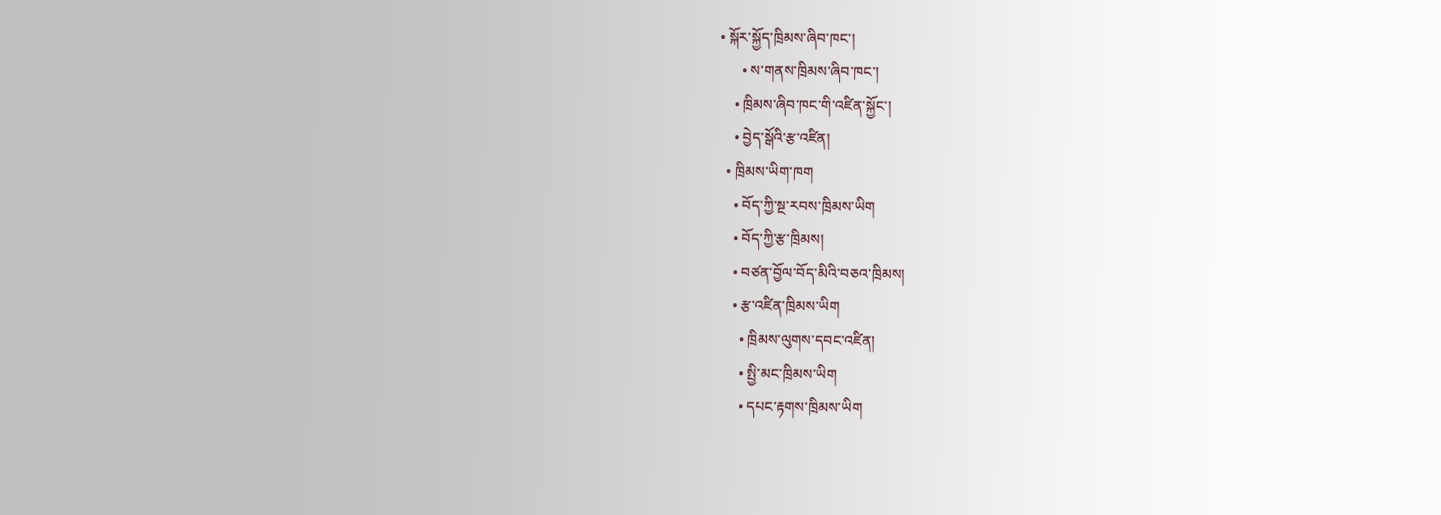• སྐོར་སྐྱོད་ཁྲིམས་ཞིབ་ཁང་།
      • ས་གནས་ཁྲིམས་ཞིབ་ཁང་།
    • ཁྲིམས་ཞིབ་ཁང་གི་འཛིན་སྐྱོང་།
    • བྱེད་སྒོའི་རྩ་འཛིན།
  • ཁྲིམས་ཡིག་ཁག
    • བོད་ཀྱི་སྔ་རབས་ཁྲིམས་ཡིག
    • བོད་ཀྱི་རྩ་ཁྲིམས།
    • བཙན་བྱོལ་བོད་མིའི་བཅའ་ཁྲིམས།
    • རྩ་འཛིན་ཁྲིམས་ཡིག
      • ཁྲིམས་ལུགས་དབང་འཛིན།
      • སྤྱི་མང་ཁྲིམས་ཡིག
      • དཔང་རྟགས་ཁྲིམས་ཡིག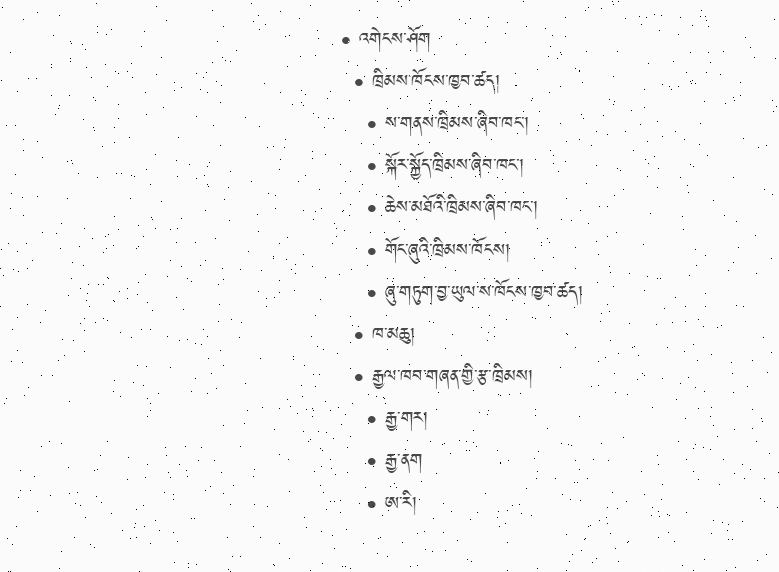• འགེངས་ཤོག
  • ཁྲིམས་ཁོངས་ཁྱབ་ཚད།
    • ས་གནས་ཁྲིམས་ཞིབ་ཁང་།
    • སྐོར་སྐྱོད་ཁྲིམས་ཞིབ་ཁང་།
    • ཆེས་མཐོའི་ཁྲིམས་ཞིབ་ཁང་།
    • གོང་ཞུའི་ཁྲིམས་ཁོངས།
    • ཞུ་གཏུག་བྱ་ཡུལ་ས་ཁོངས་ཁྱབ་ཚད།
  • ཁ་མཆུ།
  • རྒྱལ་ཁབ་གཞན་གྱི་རྩ་ཁྲིམས།
    • རྒྱ་གར།
    • རྒྱ་ནག
    • ཨ་རི།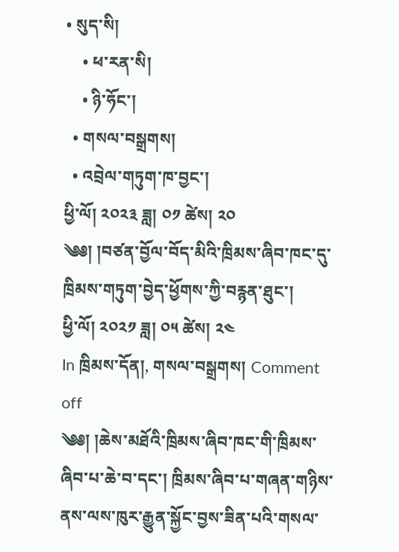• སུད་སི།
    • ཕ་རན་སི།
    • ཉི་ཧོང་།
  • གསལ་བསྒྲགས།
  • འབྲེལ་གཏུག་ཁ་བྱང་།
ཕྱི་ལོ། ༢༠༢༣ ཟླ། ༠༡ ཚེས། ༢༠
༄༅། །བཙན་བྱོལ་བོད་མིའི་ཁྲིམས་ཞིབ་ཁང་དུ་ཁྲིམས་གཏུག་བྱེད་ཕྱོགས་ཀྱི་བརྙན་ཐུང་།
ཕྱི་ལོ། ༢༠༢༡ ཟླ། ༠༥ ཚེས། ༢༤
In ཁྲིམས་དོན།‚ གསལ་བསྒྲགས། Comment off
༄༅། །ཆེས་མཐོའི་ཁྲིམས་ཞིབ་ཁང་གི་ཁྲིམས་ཞིབ་པ་ཆེ་བ་དང་། ཁྲིམས་ཞིབ་པ་གཞན་གཉིས་ནས་ལས་ཁུར་རྒྱུན་སྐྱོང་བྱས་ཟིན་པའི་གསལ་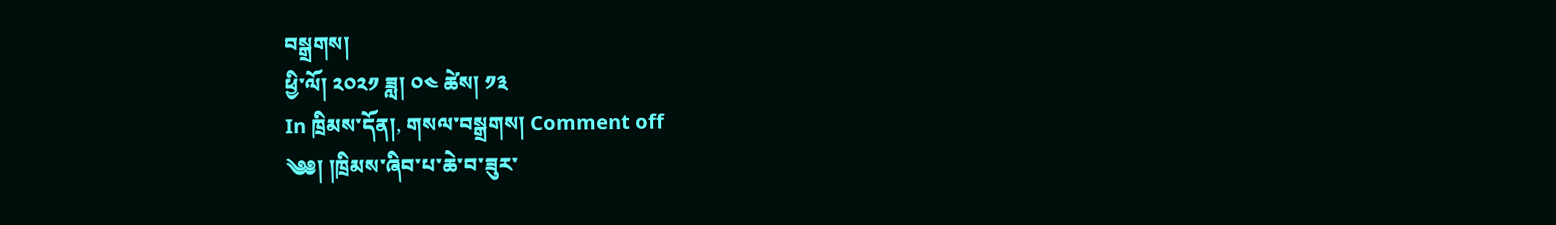བསྒྲགས།
ཕྱི་ལོ། ༢༠༢༡ ཟླ། ༠༤ ཚེས། ༡༣
In ཁྲིམས་དོན།‚ གསལ་བསྒྲགས། Comment off
༄༅། །ཁྲིམས་ཞིབ་པ་ཆེ་བ་ཟུར་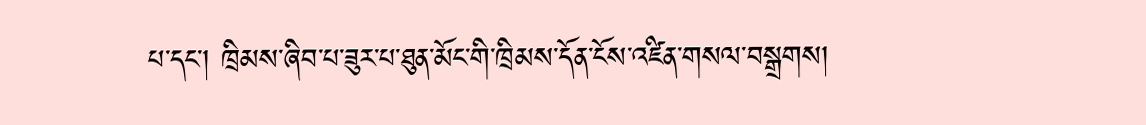པ་དང་། ཁྲིམས་ཞིབ་པ་ཟུར་པ་ཐུན་མོང་གི་ཁྲིམས་དོན་ངོས་འཛིན་གསལ་བསྒྲགས།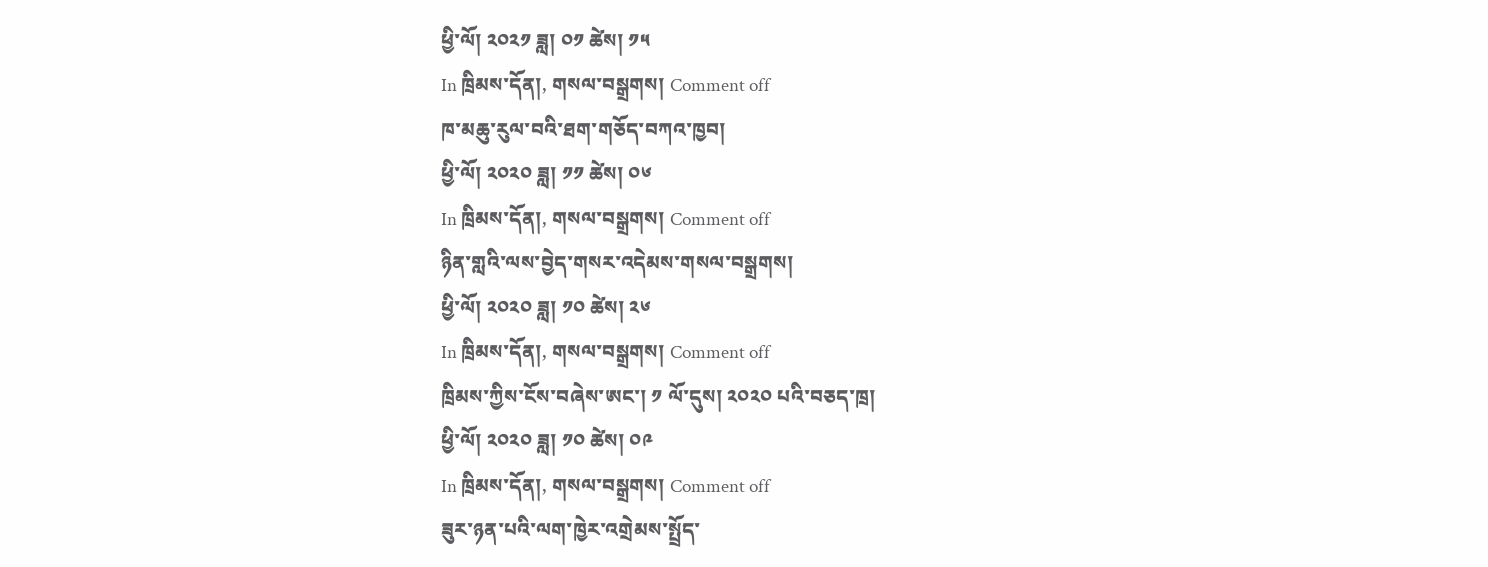ཕྱི་ལོ། ༢༠༢༡ ཟླ། ༠༡ ཚེས། ༡༥
In ཁྲིམས་དོན།‚ གསལ་བསྒྲགས། Comment off
ཁ་མཆུ་རུལ་བའི་ཐག་གཅོད་བཀའ་ཁྱབ།
ཕྱི་ལོ། ༢༠༢༠ ཟླ། ༡༡ ཚེས། ༠༦
In ཁྲིམས་དོན།‚ གསལ་བསྒྲགས། Comment off
ཉིན་གླའི་ལས་བྱེད་གསར་འདེམས་གསལ་བསྒྲགས།
ཕྱི་ལོ། ༢༠༢༠ ཟླ། ༡༠ ཚེས། ༢༦
In ཁྲིམས་དོན།‚ གསལ་བསྒྲགས། Comment off
ཁྲིམས་ཀྱིས་ངོས་བཞེས་ཨང་། ༡ ལོ་དུས། ༢༠༢༠ པའི་བཅད་ཁྲ།
ཕྱི་ལོ། ༢༠༢༠ ཟླ། ༡༠ ཚེས། ༠༩
In ཁྲིམས་དོན།‚ གསལ་བསྒྲགས། Comment off
ཟུར་ཉན་པའི་ལག་ཁྱེར་འགྲེམས་སྤྲོད་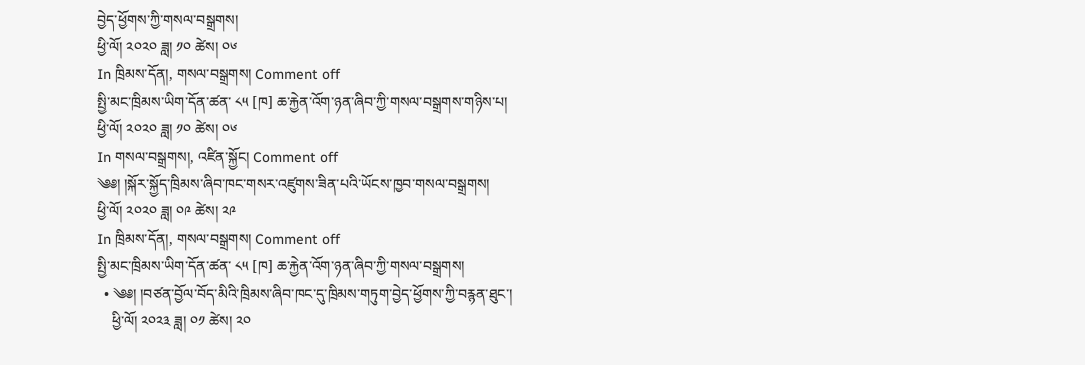བྱེད་ཕྱོགས་ཀྱི་གསལ་བསྒྲགས།
ཕྱི་ལོ། ༢༠༢༠ ཟླ། ༡༠ ཚེས། ༠༦
In ཁྲིམས་དོན།‚ གསལ་བསྒྲགས། Comment off
སྤྱི་མང་ཁྲིམས་ཡིག་དོན་ཚན་ ༨༥ [ཁ] ཆ་རྐྱེན་འོག་ཉན་ཞིབ་ཀྱི་གསལ་བསྒྲགས་གཉིས་པ།
ཕྱི་ལོ། ༢༠༢༠ ཟླ། ༡༠ ཚེས། ༠༦
In གསལ་བསྒྲགས།‚ འཛིན་སྐྱོང། Comment off
༄༅། །སྐོར་སྐྱོད་ཁྲིམས་ཞིབ་ཁང་གསར་འཛུགས་ཟིན་པའི་ཡོངས་ཁྱབ་གསལ་བསྒྲགས།
ཕྱི་ལོ། ༢༠༢༠ ཟླ། ༠༩ ཚེས། ༢༩
In ཁྲིམས་དོན།‚ གསལ་བསྒྲགས། Comment off
སྤྱི་མང་ཁྲིམས་ཡིག་དོན་ཚན་ ༨༥ [ཁ] ཆ་རྐྱེན་འོག་ཉན་ཞིབ་ཀྱི་གསལ་བསྒྲགས།
  • ༄༅། །བཙན་བྱོལ་བོད་མིའི་ཁྲིམས་ཞིབ་ཁང་དུ་ཁྲིམས་གཏུག་བྱེད་ཕྱོགས་ཀྱི་བརྙན་ཐུང་།
    ཕྱི་ལོ། ༢༠༢༣ ཟླ། ༠༡ ཚེས། ༢༠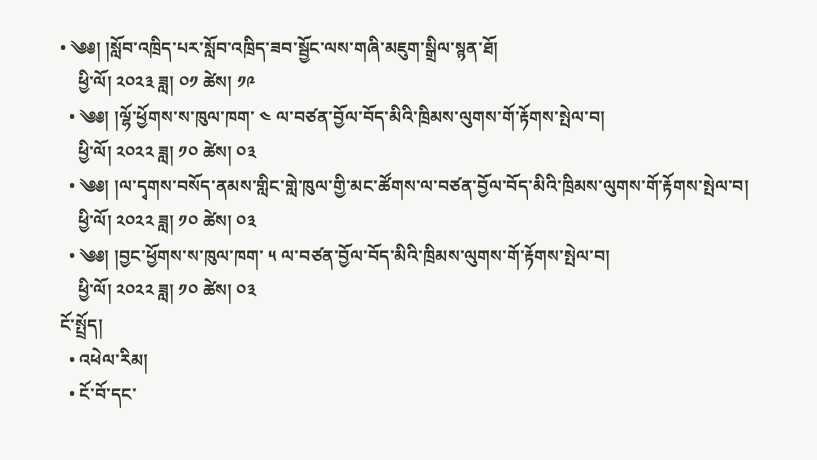• ༄༅། །སློབ་འཁྲིད་པར་སློབ་འཁྲིད་ཟབ་སྦྱོང་ལས་གཞི་མཇུག་སྒྲིལ་སྙན་ཐོ།
    ཕྱི་ལོ། ༢༠༢༣ ཟླ། ༠༡ ཚེས། ༡༩
  • ༄༅། །ལྷོ་ཕྱོགས་ས་ཁུལ་ཁག་ ༤ ལ་བཙན་བྱོལ་བོད་མིའི་ཁྲིམས་ལུགས་གོ་རྟོགས་སྤེལ་བ།
    ཕྱི་ལོ། ༢༠༢༢ ཟླ། ༡༠ ཚེས། ༠༣
  • ༄༅། །ལ་དྭགས་བསོད་ནམས་གླིང་གླེ་ཁུལ་གྱི་མང་ཚོགས་ལ་བཙན་བྱོལ་བོད་མིའི་ཁྲིམས་ལུགས་གོ་རྟོགས་སྤེལ་བ།
    ཕྱི་ལོ། ༢༠༢༢ ཟླ། ༡༠ ཚེས། ༠༣
  • ༄༅། །བྱང་ཕྱོགས་ས་ཁུལ་ཁག་ ༥ ལ་བཙན་བྱོལ་བོད་མིའི་ཁྲིམས་ལུགས་གོ་རྟོགས་སྤེལ་བ།
    ཕྱི་ལོ། ༢༠༢༢ ཟླ། ༡༠ ཚེས། ༠༣
ངོ་སྤྲོད།
  • འཕེལ་རིམ།
  • ངོ་བོ་དང་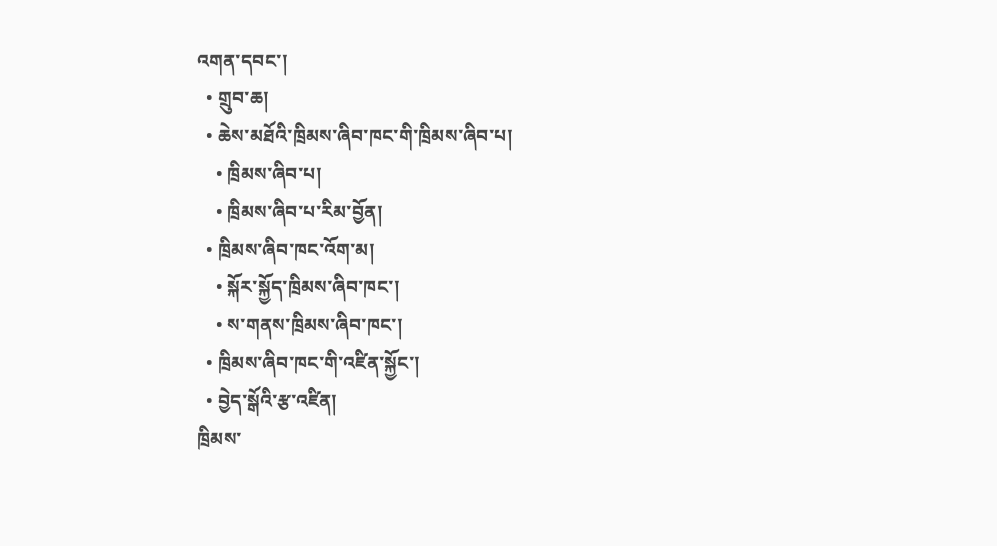འགན་དབང་།
  • གྲུབ་ཆ།
  • ཆེས་མཐོའི་ཁྲིམས་ཞིབ་ཁང་གི་ཁྲིམས་ཞིབ་པ།
    • ཁྲིམས་ཞིབ་པ།
    • ཁྲིམས་ཞིབ་པ་རིམ་བྱོན།
  • ཁྲིམས་ཞིབ་ཁང་འོག་མ།
    • སྐོར་སྐྱོད་ཁྲིམས་ཞིབ་ཁང་།
    • ས་གནས་ཁྲིམས་ཞིབ་ཁང་།
  • ཁྲིམས་ཞིབ་ཁང་གི་འཛིན་སྐྱོང་།
  • བྱེད་སྒོའི་རྩ་འཛིན།
ཁྲིམས་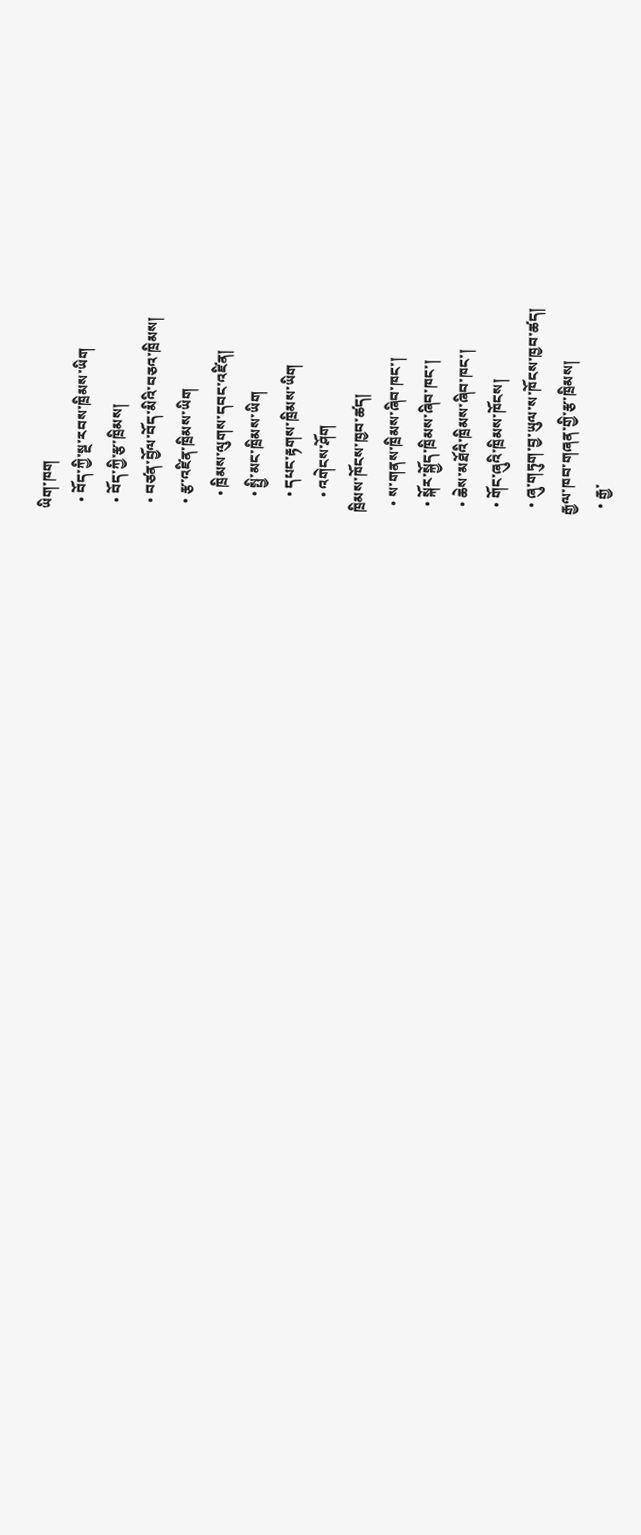ཡིག་ཁག
  • བོད་ཀྱི་སྔ་རབས་ཁྲིམས་ཡིག
  • བོད་ཀྱི་རྩ་ཁྲིམས།
  • བཙན་བྱོལ་བོད་མིའི་བཅའ་ཁྲིམས།
  • རྩ་འཛིན་ཁྲིམས་ཡིག
    • ཁྲིམས་ལུགས་དབང་འཛིན།
    • སྤྱི་མང་ཁྲིམས་ཡིག
    • དཔང་རྟགས་ཁྲིམས་ཡིག
    • འགེངས་ཤོག
ཁྲིམས་ཁོངས་ཁྱབ་ཚད།
  • ས་གནས་ཁྲིམས་ཞིབ་ཁང་།
  • སྐོར་སྐྱོད་ཁྲིམས་ཞིབ་ཁང་།
  • ཆེས་མཐོའི་ཁྲིམས་ཞིབ་ཁང་།
  • གོང་ཞུའི་ཁྲིམས་ཁོངས།
  • ཞུ་གཏུག་བྱ་ཡུལ་ས་ཁོངས་ཁྱབ་ཚད།
རྒྱལ་ཁབ་གཞན་གྱི་རྩ་ཁྲིམས།
  • རྒྱ་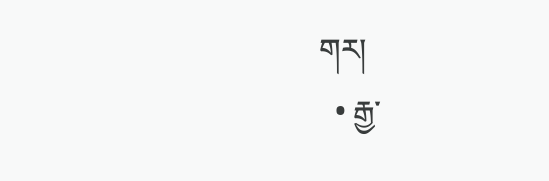གར།
  • རྒྱ་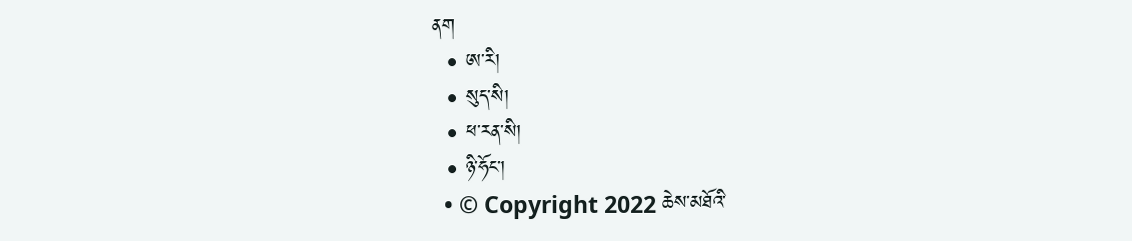ནག
  • ཨ་རི།
  • སུད་སི།
  • ཕ་རན་སི།
  • ཉི་ཧོང་།
  • © Copyright 2022 ཆེས་མཐོའི་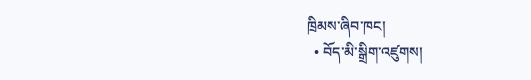ཁྲིམས་ཞིབ་ཁང།
  • བོད་མི་སྒྲིག་འཛུགས།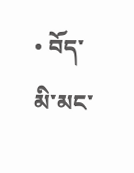• བོད་མི་མང་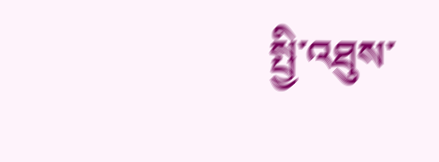སྤྱི་འཐུས་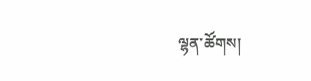ལྷན་ཚོགས།